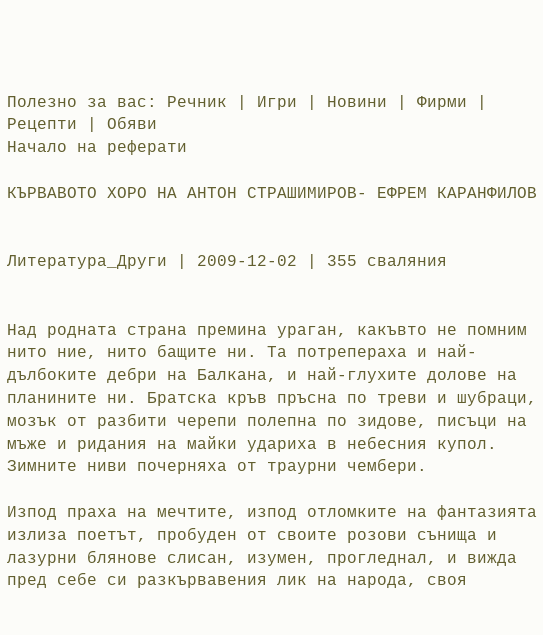Полезно за вас: Речник | Игри | Новини | Фирми | Рецепти | Обяви
Начало на реферати

КЪРВАВОТО ХОРО НА АНТОН СТРАШИМИРОВ- ЕФРЕМ КАРАНФИЛОВ


Литература_Други | 2009-12-02 | 355 сваляния


Над родната страна премина ураган, какъвто не помним нито ние, нито бащите ни. Та потрепераха и най-дълбоките дебри на Балкана, и най-глухите долове на планините ни. Братска кръв пръсна по треви и шубраци, мозък от разбити черепи полепна по зидове, писъци на мъже и ридания на майки удариха в небесния купол. Зимните ниви почерняха от траурни чембери.

Изпод праха на мечтите, изпод отломките на фантазията излиза поетът, пробуден от своите розови сънища и лазурни блянове слисан, изумен, прогледнал, и вижда пред себе си разкървавения лик на народа, своя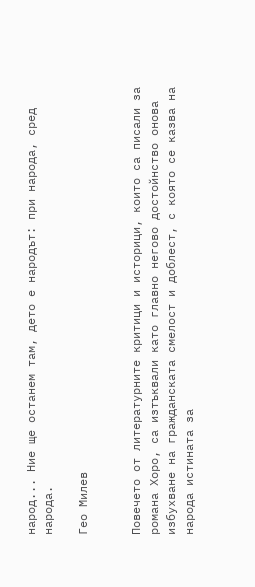народ... Ние ще останем там, дето е народът: при народа, сред народа.

Гео Милев


Повечето от литературните критици и историци, които са писали за романа Хоро, са изтъквали като главно негово достойнство онова избухване на гражданската смелост и доблест, с която се казва на народа истината за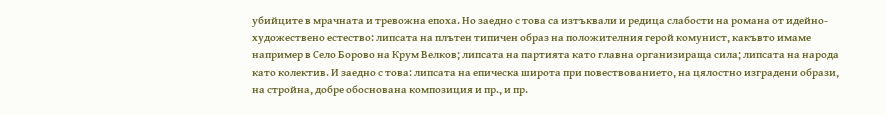убийците в мрачната и тревожна епоха. Но заедно с това са изтъквали и редица слабости на романа от идейно-художествено естество: липсата на плътен типичен образ на положителния герой комунист, какъвто имаме например в Село Борово на Крум Велков; липсата на партията като главна организираща сила; липсата на народа като колектив. И заедно с това: липсата на епическа широта при повествованието, на цялостно изградени образи, на стройна, добре обоснована композиция и пр., и пр.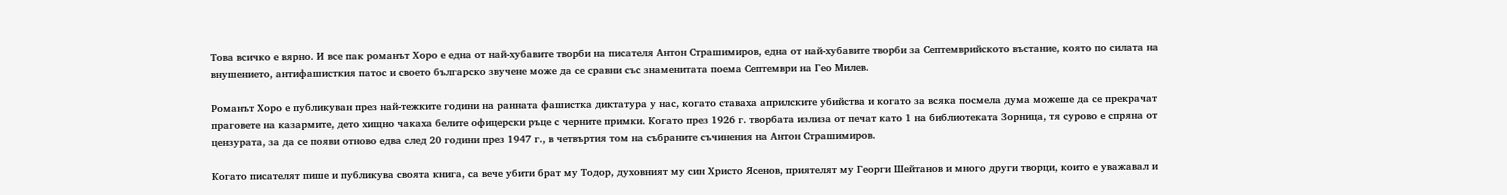Това всичко е вярно. И все пак романът Хоро е една от най-хубавите творби на писателя Антон Страшимиров, една от най-хубавите творби за Септемврийското въстание, която по силата на внушението, антифашисткия патос и своето българско звучене може да се сравни със знаменитата поема Септември на Гео Милев.

Романът Хоро е публикуван през най-тежките години на ранната фашистка диктатура у нас, когато ставаха априлските убийства и когато за всяка посмела дума можеше да се прекрачат праговете на казармите, дето хищно чакаха белите офицерски ръце с черните примки. Когато през 1926 г. творбата излиза от печат като 1 на библиотеката Зорница, тя сурово е спряна от цензурата, за да се появи отново едва след 20 години през 1947 г., в четвъртия том на събраните съчинения на Антон Страшимиров.

Когато писателят пише и публикува своята книга, са вече убити брат му Тодор, духовният му син Христо Ясенов, приятелят му Георги Шейтанов и много други творци, които е уважавал и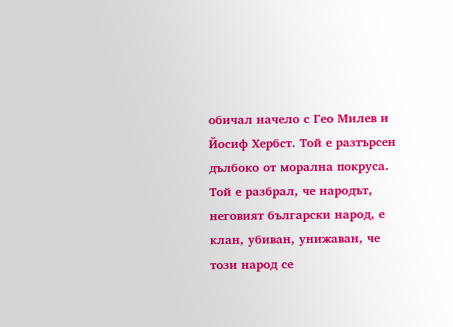обичал начело с Гео Милев и Йосиф Хербст. Той е разтърсен дълбоко от морална покруса. Той е разбрал, че народът, неговият български народ, е клан, убиван, унижаван, че този народ се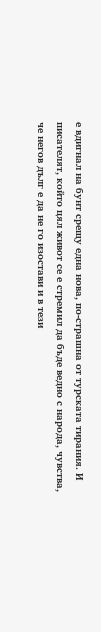е вдигнал на бунт срещу една нова, по-страшна от турската тирания. И писателят, който цял живот се е стремил да бъде ведно с народа, чувства, че негов дълг е да не го изостави и в тези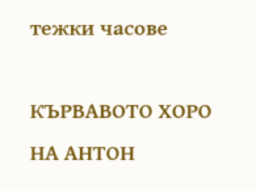тежки часове

КЪРВАВОТО ХОРО НА АНТОН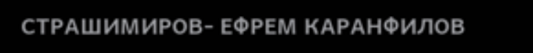СТРАШИМИРОВ- ЕФРЕМ КАРАНФИЛОВ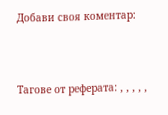Добави своя коментар:



Тагове от реферата: , , , , ,